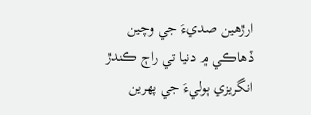ارڙهين صديءَ جي وچين ڏھاڪي ۾ دنيا تي راڄ ڪندڙ انگريزي ٻوليءَ جي پھرين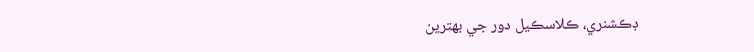ڊڪشنري، ڪلاسڪيل دور جي بھترين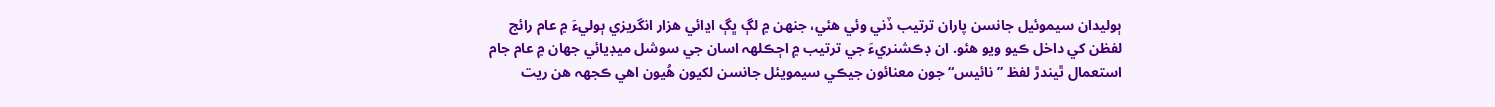ٻوليدان سيموئيل جانسن پاران ترتيب ڏني وئي ھئي، جنھن ۾ لڳ ڀڳ اڍائي ھزار انگريزي ٻوليءَ ۾ عام رائج لفظن کي داخل ڪيو ويو ھئو. ان ڊڪشنريءَ جي ترتيب ۾ اڄڪلهہ اسان جي سوشل ميڊيائي جھان ۾ عام جام استعمال ٿيندڙ لفظ ”نائيس“ جون معنائون جيڪي سيمويئل جانسن لکيون ھُيون اھي ڪجهہ ھن ريت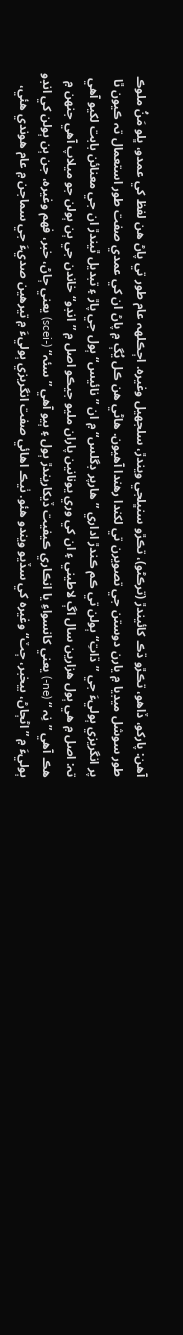آھن: پارکو، ڏاھو، تڪڙو ڌڪ کائيندڙ (ترڪڻو)، تڪڙو سنڀلجي ويندڙ، سلجهيل وغيرہ. اڄڪلهہ عام طور تي پاڻ ھن لفظ کي عمدو، ڀلو مَنُ ملوڪ طور سوشل ميڊيا ۾ يارن دوستن جي تصويرن تي لکندا رھندا آھيون. ھاڻي ھن ڪل يُڳ ۾ پاڻ ان کي عمدي صفت طور استعمال تہ ڪيون ٿا پر انگريزي ٻوليءَ جي ”ڌاتِ“ ٻولن تي ڪم ڪندڙ اداري ”ھارپر ڊگلس“ ۾ ان ”نائيس“ ٻول جي پاڙ ۽ تبديل ٿيندڙ ان جي معنائن بابت لکيو آھي تہ: اصل ۾ ھي ٻول ھزارين سال اڳ لاطيني ۽ ان کي وري يونانين پاران مليو جيڪو اصل ۾ ”انڊو“ خاندن جي ٻن ٻولن جو ميلاپ آھي جنھن ۾ ھڪ آھي ”نِہ “ (ne-) يعني کانسواءِ يا انڪاري ڪيفيت ڏيکاريندڙ ٻول ۽ ٻيو آھي ”سئہ“ (-scei) يعني ڄاڻ، خبر، فھم وغيرہ، جن ٻن ٻولن کي انڊو ٻوليءَ ۾ ”اڻڄاڻ، بيخبر، ڄٽ“ وغيرہ کي سڏيو ويندو ھئو. ٺيڪ اھائي صفت انگريزي ٻوليءَ ۾ تيرھين صديءَ جي سماجن ۾ عام ھوندي ھئي،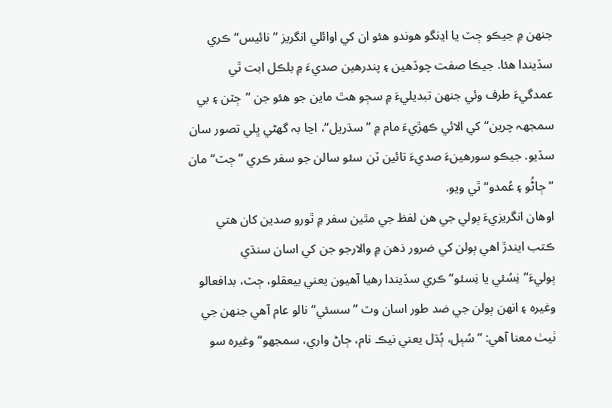جنھن ۾ جيڪو ڄٽ يا اڍنگو ھوندو ھئو ان کي اوائلي انگريز ”نائيس“ ڪري سڏيندا ھئا. جيڪا صفت چوڏهين ۽ پندرهين صديءَ ۾ بلڪل ابت ٿي عمدگيءَ طرف وئي جنھن تبديليءَ ۾ سڄو ھٿ ماين جو ھئو جن ”ڄٽن ۽ بي سمجهہ چرين“ کي الائي ڪھڙيءَ مام ۾ ”سڌريل“، اڃا بہ گهڻي ڀلي تصور سان سڏيو. جيڪو سورهينءَ صديءَ تائين ٽن سئو سالن جو سفر ڪري ”ڄٽ“ مان ”ڄاڻُو ۽ عُمدو“ ٿي ويو.
اوھان انگريزيءَ ٻولي جي ھن لفظ جي مٿين سفر ۾ ٿورو صدين کان ھتي ڪتب ايندڙ اھي ٻولن کي ضرور ذھن ۾ والارجو جن کي اسان سنڌي ٻوليءَ”نِسُئي يا نِسئو“ ڪري سڏيندا رھيا آھيون يعني بيعقلو، ڄٽ، بدافعالو وغيرہ ۽ انهن ٻولن جي ضد طور اسان وٽ ”سسئي“ نالو عام آھي جنھن جي ٺيٺ معنا آھي: ”سُٻل، ٻُڌل يعني نيڪ نام، ڄاڻ واري، سمجهو“ وغيرہ سو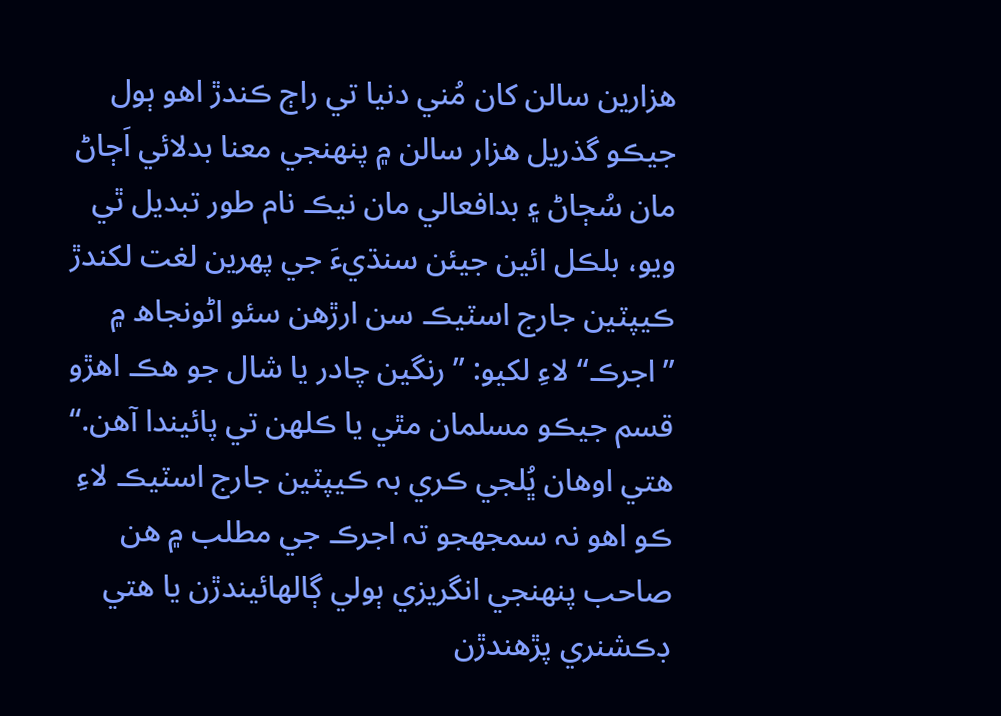ھزارين سالن کان مُني دنيا تي راڄ ڪندڙ اھو ٻول جيڪو گذريل ھزار سالن ۾ پنھنجي معنا بدلائي اَڄاڻ مان سُڄاڻ ۽ بدافعالي مان نيڪ نام طور تبديل ٿي ويو، بلڪل ائين جيئن سنڌيءَ جي پھرين لغت لکندڙ ڪيپٽين جارج اسٽيڪ سن ارڙھن سئو اڻونجاھ ۾ ”اجرڪ“ لاءِ لکيو: ”رنگين چادر يا شال جو هڪ اھڙو قسم جيڪو مسلمان مٿي يا ڪلهن تي پائيندا آھن.“ ھتي اوھان ڀُلجي ڪري بہ ڪيپٽين جارج اسٽيڪ لاءِ ڪو اھو نہ سمجهجو تہ اجرڪ جي مطلب ۾ ھن صاحب پنھنجي انگريزي ٻولي ڳالهائيندڙن يا ھتي ڊڪشنري پڙهندڙن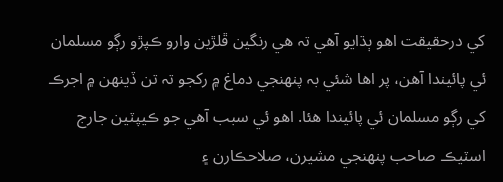کي درحقيقت اھو ٻڌايو آھي تہ ھي رنگين ڦلڙين وارو ڪپڙو رڳو مسلمان ئي پائيندا آھن، پر اھا شئي بہ پنھنجي دماغ ۾ رکجو تہ تن ڏينھن ۾ اجرڪ کي رڳو مسلمان ئي پائيندا ھئا. اھو ئي سبب آھي جو ڪيپٽين جارج اسٽيڪ صاحب پنھنجي مشيرن، صلاحڪارن ۽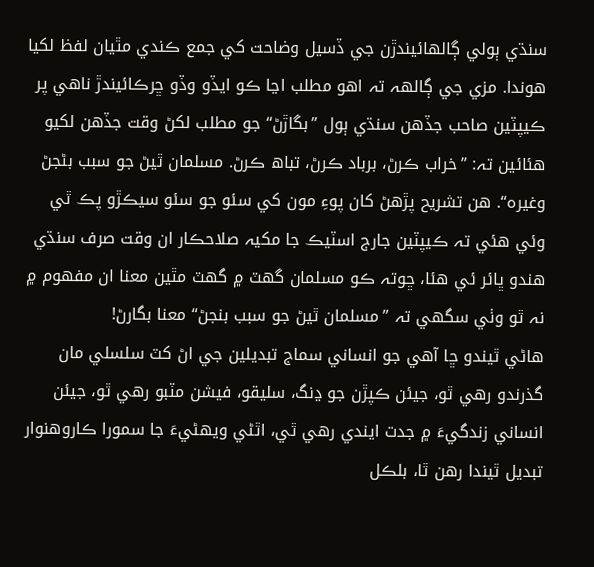سنڌي ٻولي ڳالهائيندڙن جي ڏسيل وضاحت کي جمع ڪندي مٿيان لفظ لکيا ھوندا. مزي جي ڳالهہ تہ اھو مطلب اڃا ڪو ايڏو وڏو ڇرڪائيندڙ ناھي پر ڪيپٽين صاحب جڏھن سنڌي ٻول ”بگاڙڻ“ جو مطلب لکڻ وقت جڏھن لکيو ھئائين تہ: ”خراب ڪرڻ، برباد ڪرڻ، تباھ ڪرڻ. مسلمان ٿيڻ جو سبب بڻجڻ وغيرہ“. ھن تشريح پڙهڻ کان پوءِ مون کي سئو جو سئو سيڪڙو پڪ ٿي وئي ھئي تہ ڪيپٽين جارج اسٽيڪ جا مکيہ صلاحڪار ان وقت صرف سنڌي ھندو ڀائر ئي ھئا، ڇوتہ ڪو مسلمان گهٽ ۾ گهٽ مٿين معنا ان مفھوم ۾ نہ ٿو وٺي سگهي تہ ”مسلمان ٿيڻ جو سبب بنجڻ“ معنا بگارڻ!
ھاڻي ٿيندو ڇا آھي جو انساني سماج تبديلين جي اڻ کٽ سلسلي مان گذرندو رھي ٿو، جيئن ڪپڙن جو ڍنگ، سليقو، فيشن مٽبو رھي ٿو، جيئن انساني زندگيءَ ۾ جدت ايندي رھي ٿي، اٿڻي ويھڻيءَ جا سمورا ڪاروھنوار تبديل ٿيندا رھن ٿا، بلڪل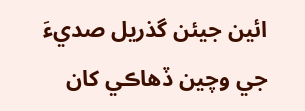ائين جيئن گذريل صديءَ جي وچين ڏھاڪي کان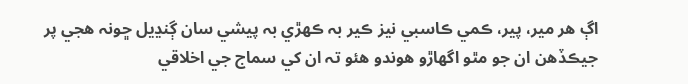اڳ ھر مير، پير، ڪمي ڪاسبي نيز ڪير بہ ڪھڙي بہ پيشي سان ڳنڍيل ڇونہ ھجي پر جيڪڏھن ان جو مٿو اگهاڙو ھوندو ھئو تہ ان کي سماج جي اخلاقي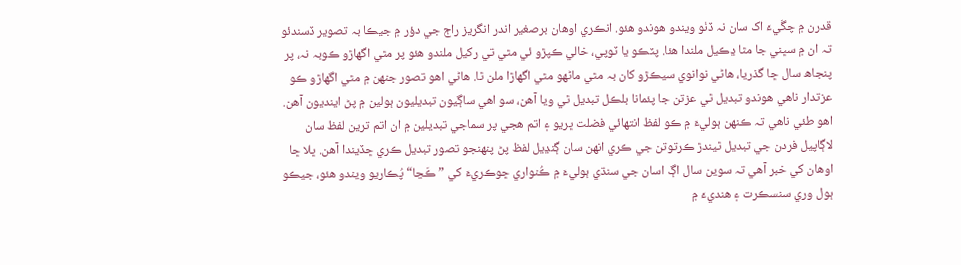قدرن ۾ چڱيءَ اک سان نہ ڏٺو ويندو ھوندو ھئو. انڪري اوھان برصغير اندر انگريز راڄ جي دؤر ۾ جيڪا بہ تصوير ڏسندئو تہ ان ۾ سڀني جا مٿا ڍڪيل ملندا ھئا. پٽڪو يا ٽوپي، خالي ڪپڙو ئي مٿي تي رکيل ملندو ھئو پر مٿي اگهاڙو ڪوبہ نہ، پر پنجاھ سال ڇا گذريا، ھاڻي نوانوي سيڪڙو کان بہ مٿي ماڻهو مٿي اگهاڙا ملن ٿا. ھاڻي اھو تصور جنھن ۾ مٿي اگهاڙو ڪو عزتدار ناھي ھوندو تبديل ٿي عزتن جا پئمانا بلڪل تبديل ٿي ويا آھن، سو اھي ساڳيون تبديليون ٻولين ۾ پڻ اينديون آھن. اھو طئي ناھي تہ ڪنھن ٻوليءَ ۾ ڪو لفظ انتھائي فضلت ڀريو ۽ اتم ھجي پر سماجي تبديلين ۾ ان اتم ترين لفظ سان لاڳاپيل فردن جي تبديل ٿيندڙ ڪرتوتن جي ڪري انهن سان ڳنڍيل لفظ پڻ پنھنجو تصور تبديل ڪري ڇڏيندا آھن. ڀلا ڇا اوھان کي خبر آھي تہ سوين سال اڳ اسان جي سنڌي ٻوليءَ ۾ ڪُنواري ڇوڪريءَ کي ”ڪَڃا“ پُڪاريو ويندو ھئو، جيڪو ٻول وري سنسڪرت ۽ ھنديءَ ۾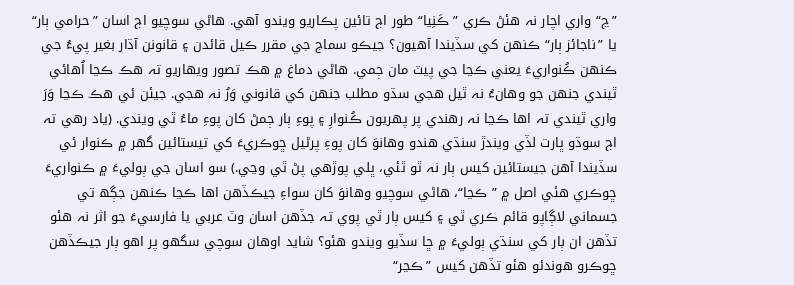”ڃ“ واري اچار نہ ھئڻ ڪري ”ڪَنِيا“ طور اڄ تائين پڪاريو ويندو آھي. ھاڻي سوچيو اڄ اسان ”حرامي ٻار“ يا ”ناجائز ٻار“ ڪنھن کي سڏيندا آھيون؟ جيڪو سماج جي مقرر ڪيل قائدن ۽ قانونن آڌار بغير پيءُ جي ڪنھن ڪُنواريءَ يعني ڪڃا جي پيٽ مان ڄمي. ھاڻي دماغ ۾ ھڪ تصور ويھاريو تہ ھڪ ڪڃا اُھائي ٿيندي جنھن جو وھانءُ نہ ٿيل ھجي سڌو مطلب جنھن کي قانوني وَرُ نہ ھجي. جيئن ئي ھڪ ڪڃا وَرَ واري ٿيندي تہ اھا ڪڃا نہ رھندي پر پھريون ڪُنوارِ ۽ پوءِ ٻار ڄمڻ کان پوءِ ماءُ ٿي ويندي. (ياد رھي تہ اڄ سوڌو ڀارت لڏي ويندڙ سنڌي ھندو وھانوَ کان پوءِ پرڻيل ڇوڪريءَ کي تيستائين گهر ۾ ڪنوار ئي سڏيندا آھن جيستائين کيس ٻار نہ ٿو ٿئي، ڀلي پوڙهي پڻ ٿي وڃي.) سو اسان جي ٻوليءَ ۾ ڪنواريءَ ڇوڪري ھئي اصل ۾ ”ڪڃا“، ھاڻي سوچيو وھانوَ کان سواءِ جيڪڏھن اھا ڪڃا ڪنھن جڳھ تي جسماني لاڳاپو قائم ڪري ٿي ۽ کيس ٻار ٿي پوي تہ جڏھن اسان وٽ عربي يا فارسيءَ جو اثر نہ ھئو تڏھن ان ٻار کي سنڌي ٻوليءَ ۾ ڇا سڏيو ويندو ھئو؟ شايد اوھان سوچي سگهو پر اھو ٻار جيڪڏھن ڇوڪرو ھوندئو ھئو تڏھن کيس ”ڪڃر“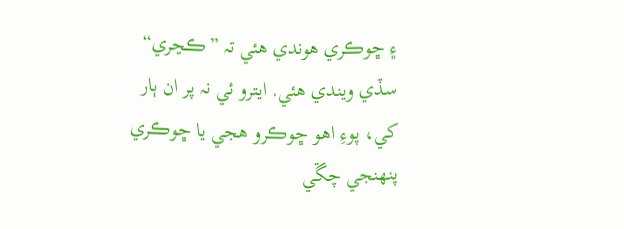۽ ڇوڪري ھوندي ھئي تہ ”ڪڃري“ سڏي ويندي ھئي. ايترو ئي نہ پر ان ٻار کي، پوءِ اھو ڇوڪرو ھجي يا ڇوڪري پنھنجي چڱي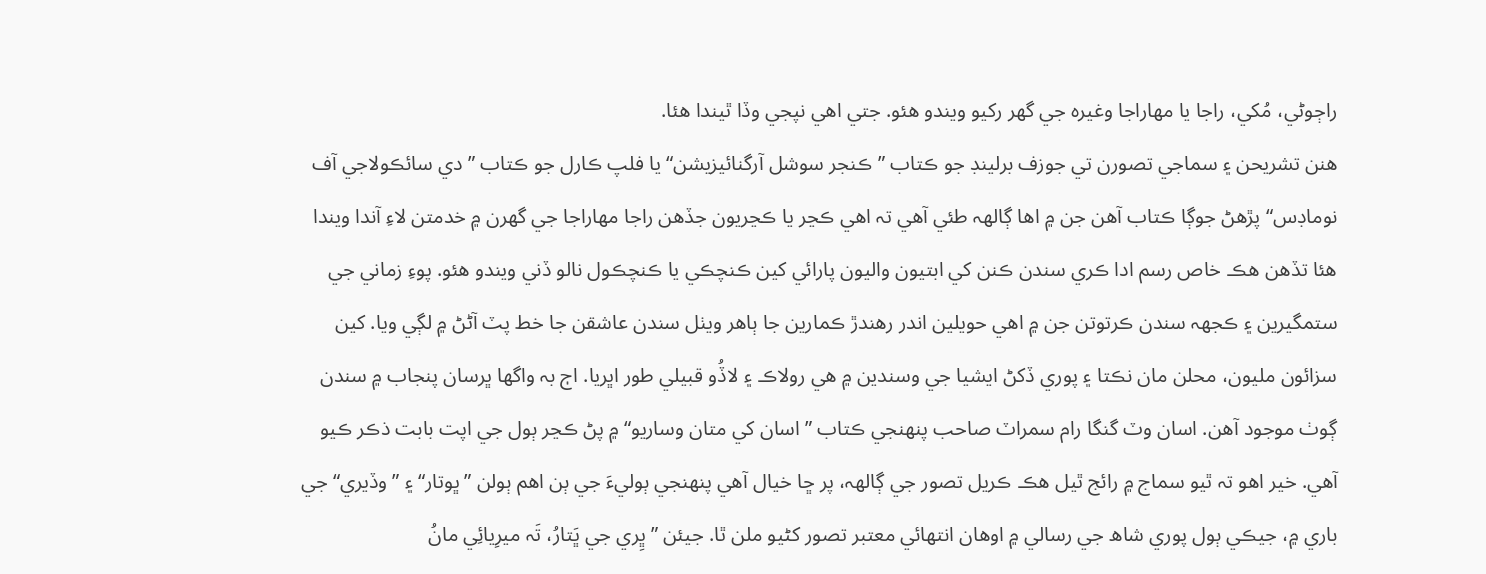راڄوڻي، مُکي، راجا يا مھاراجا وغيرہ جي گهر رکيو ويندو ھئو. جتي اھي نپجي وڏا ٿيندا ھئا.
ھنن تشريحن ۽ سماجي تصورن تي جوزف برلينڊ جو ڪتاب ”ڪنجر سوشل آرگنائيزيشن“ يا فلپ ڪارل جو ڪتاب ”دي سائڪولاجي آف نوماڊس“ پڙهڻ جوڳا ڪتاب آھن جن ۾ اھا ڳالهہ طئي آھي تہ اھي ڪڃر يا ڪڃريون جڏھن راجا مھاراجا جي گهرن ۾ خدمتن لاءِ آندا ويندا ھئا تڏھن ھڪ خاص رسم ادا ڪري سندن ڪنن کي ابتيون واليون پارائي کين ڪنچڪي يا ڪنچڪول نالو ڏني ويندو ھئو. پوءِ زماني جي ستمگيرين ۽ ڪجهہ سندن ڪرتوتن جن ۾ اھي حويلين اندر رھندڙ ڪمارين جا ٻاھر ويٺل سندن عاشقن جا خط پٽ آڻڻ ۾ لڳي ويا. کين سزائون مليون، محلن مان نڪتا ۽ پوري ڏکڻ ايشيا جي وسندين ۾ ھي رولاڪ ۽ لاڏُو قبيلي طور اڀريا. اڄ بہ واگها ڀرسان پنجاب ۾ سندن ڳوٺ موجود آھن. اسان وٽ گنگا رام سمراٽ صاحب پنھنجي ڪتاب ”اسان کي متان وساريو“ ۾ پڻ ڪڃر ٻول جي اپت بابت ذڪر ڪيو آھي. خير اھو تہ ٿيو سماج ۾ رائج ٿيل ھڪ ڪريل تصور جي ڳالهہ، پر ڇا خيال آھي پنھنجي ٻوليءَ جي ٻن اھم ٻولن ”ڀوتار“ ۽ ”وڏيري“ جي باري ۾، جيڪي ٻول پوري شاھ جي رسالي ۾ اوھان انتھائي معتبر تصور کڻيو ملن ٿا. جيئن ”ڀِري جي ڀَتارُ، تَہ ميرِيائِي مانُ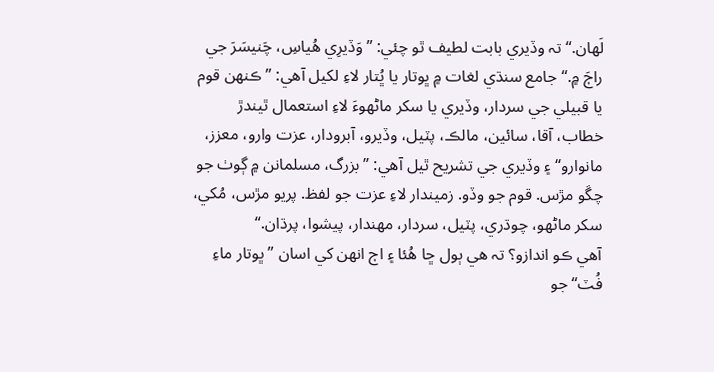لَھان.“ تہ وڏيري بابت لطيف ٿو چئي: ”وَڏيرِي ھُياسِ، چَنيسَرَ جي راڄَ ۾.“ جامع سنڌي لغات ۾ ڀوتار يا ڀُتار لاءِ لکيل آھي: ”ڪنهن قوم يا قبيلي جي سردار، وڏيري يا سکر ماڻهوءَ لاءِ استعمال ٿيندڙ خطاب، آقا، سائين، مالڪ، پٽيل، وڏيرو، آبرودار، عزت وارو، معزز، مانوارو“ ۽ وڏيري جي تشريح ٿيل آھي: ”بزرگ، مسلمانن ۾ ڳوٺ جو چڱو مڙس. قوم جو وڏو. زميندار لاءِ عزت جو لفظ. پريو مڙس، مُکي، سکر ماڻهو، چوڌري، پٽيل، سردار، مهندار، پيشوا، پرڌان.“
آھي ڪو اندازو؟ تہ ھي ٻول ڇا ھُئا ۽ اڄ انهن کي اسان ”ڀوتار ماءِ فُٽ“ جو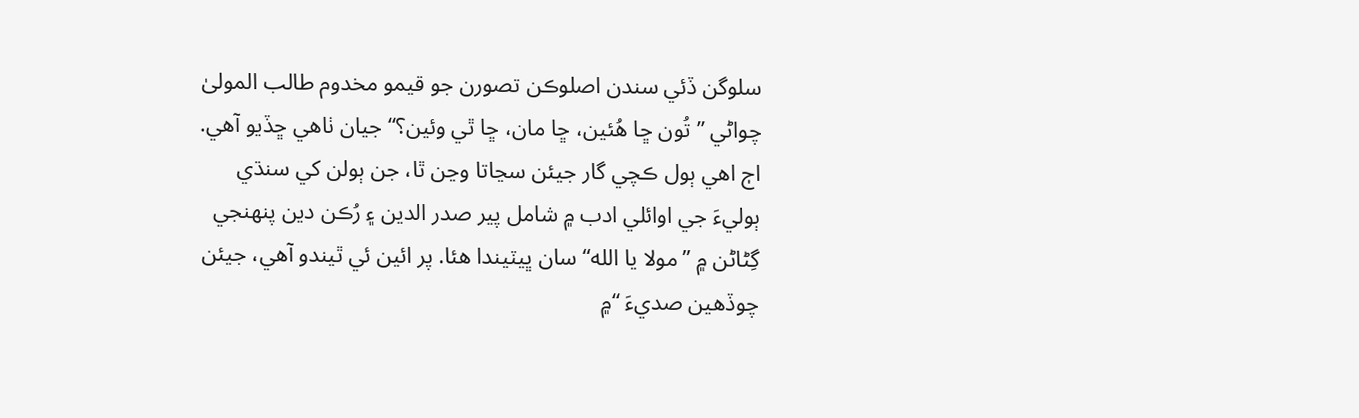سلوگن ڏئي سندن اصلوڪن تصورن جو قيمو مخدوم طالب المولیٰ چواڻي ”تُون ڇا ھُئين، ڇا مان، ڇا ٿي وئين؟“ جيان ٺاھي ڇڏيو آھي. اڄ اھي ٻول ڪچي گار جيئن سڃاتا وڃن ٿا، جن ٻولن کي سنڌي ٻوليءَ جي اوائلي ادب ۾ شامل پير صدر الدين ۽ رُڪن دين پنھنجي گِڻاڻن ۾ ”مولا يا الله“ سان ڀيٽيندا ھئا. پر ائين ئي ٿيندو آھي، جيئن چوڏھين صديءَ “۾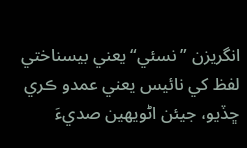انگريزن ”نسئي“ يعني بيسناختي لفظ کي نائيس يعني عمدو ڪري ڇڏيو، جيئن اڻويھين صديءَ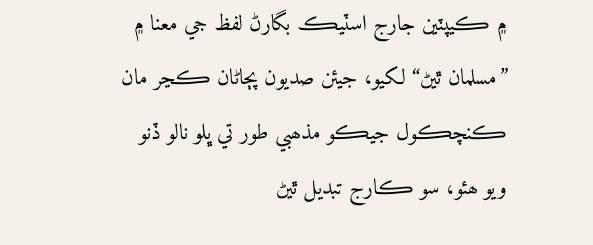۾ ڪيپٽين جارج اسٽيڪ بگارڻ لفظ جي معنا ۾ ”مسلمان ٿيڻ“ لکيو، جيئن صديون پڄاڻان ڪڃر مان ڪنچڪول جيڪو مذھبي طور تي ڀلو نالو ڏنو ويو ھئو، سو ڪارج تبديل ٿيڻ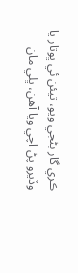ڪري گار بڻجي ويو، تيئن ئي ڀوتار يا وڏيرو پڻ اچي ويا آھن، ڀلي مان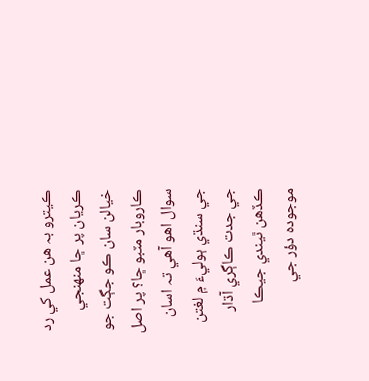ڪيترو بہ ھن عمل کي رد ڪريان پر ڇا منھنجي خيالن سان ڪو جڳت جو ڪاروبار مٽبو ڇا؟ پر اصل سوال اھو آھي تہ اسان جي سنڌي ٻوليءَ ۾ لغتن جي جدت ڪاڳري آڌار ڪڏھن ٿيندي جيڪا موجودہ دؤر جي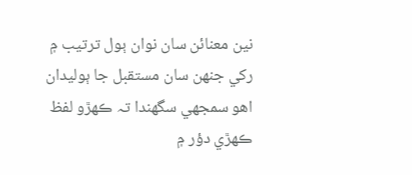نين معنائن سان نوان ٻول ترتيب ۾ رکي جنھن سان مستقبل جا ٻوليدان اھو سمجهي سگهندا تہ ڪھڙو لفظ ڪھڙي دؤر ۾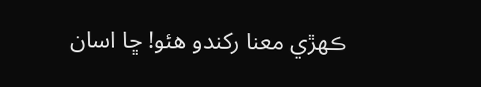ڪھڙي معنا رکندو ھئو! ڇا اسان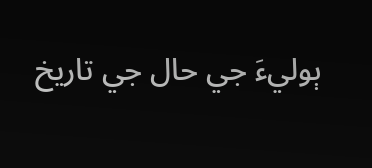ٻوليءَ جي حال جي تاريخ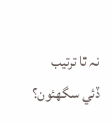نہ ٿا ترتيب ڏئي سگهئون؟